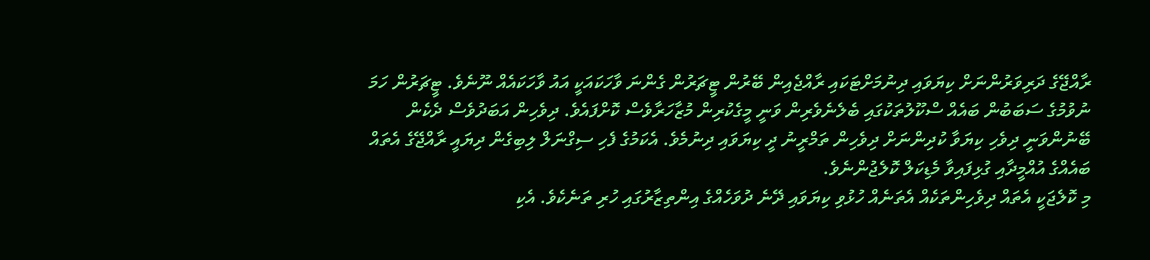ރާއްޖޭގެ ދަރިވަރުންނަށް ކިޔަވައި ދިނުމަށްޓަކައި ރާއްޖެއިން ބޭރުން ޓީޗަރުން ގެންނަ ވާހަކައަކީ އައު ވާހަކައެއް ނޫނެވެ. ޓީޗަރުން ހަމަ ނުވުމުގެ ސަބަބުން ބައެއް ސްކޫލުތަކުގައި ބެލެނެވެރިން ވަނީ މީގެކުރިން މުޒާހަރާވެސް ކޮށްފައެވެ. ދިވެހިން އަބަދުވެސް ދެކެން ބޭނުންވަނީ ދިވެހި ކިޔަވާ ކުދިންނަށް ދިވެހިން ތަމްރީނު ދީ ކިޔަވައި ދިނުމެވެ. އެކަމުގެ ފެހި ސިގްނަލް ލިބިގެން ދިޔައީ ރާއްޖޭގެ އެތައް ބައެއްގެ އުއްމީދާއި ގުޅިފައިވާ މެޑިކަލް ކޮލެޖުންނެވެ.
މި ކޮލެޖަކީ އެތައް ދިވެހިންތަކެއް އެތަނެއް ހުޅުވި ކިޔަވައި ދޭނެ ދުވަހެއްގެ އިންތިޒާރުގައި ހުރި ތަނެކެވެ. އެކި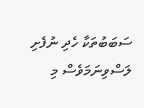ސަބަބުތަކާ ހެދި ނުފެށި ލަސްވިނަމަވެސް މި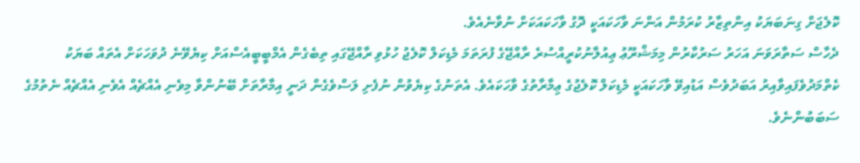ކޮލެޖަށް ގިނަބަޔަކު އިންތިޒާރު ކުރަމުން އަންނަ ވާހަކައަކީ ދޮގު ވާހަކައަކަށް ނުވާނެއެވެ.
ދެހާސް ސަތާރަވަނަ އަހަރު ސަރުކާރުން މިމަޝްރޫޢު ޢިއުލާނުކުރީއްސުރެ ރާއްޖޭގެ ފުރަތަމަ މެޑިކަލް ކޮލެޖު ހުޅުވި ރާއްޖޭގައި ތިބެގެން އެމްބީބީއެސްއަށް ކިޔެވޭނެ ދުވަހަކަށް އެތައް ބަޔަކު ކެތްމަދުވެފައިވާއިރު އަބަދުވެސް އަޑުއިވޭ ވާހަކައަކީ މެޑިކަލް ކޮލެޖުގެ ޢިމާރާތުގެ ވާހަކައެވެ. އެތަނުގެ ކިޔެވުން ނުފެށި ލަސްވެގެން ދަނީ އިމާރާތަށް ބޭނުންވާ މިވެނި އެއްޗެއް އެވެނި އެއްޗެއް ނެތުމުގެ ސަބަބުންނެވެ.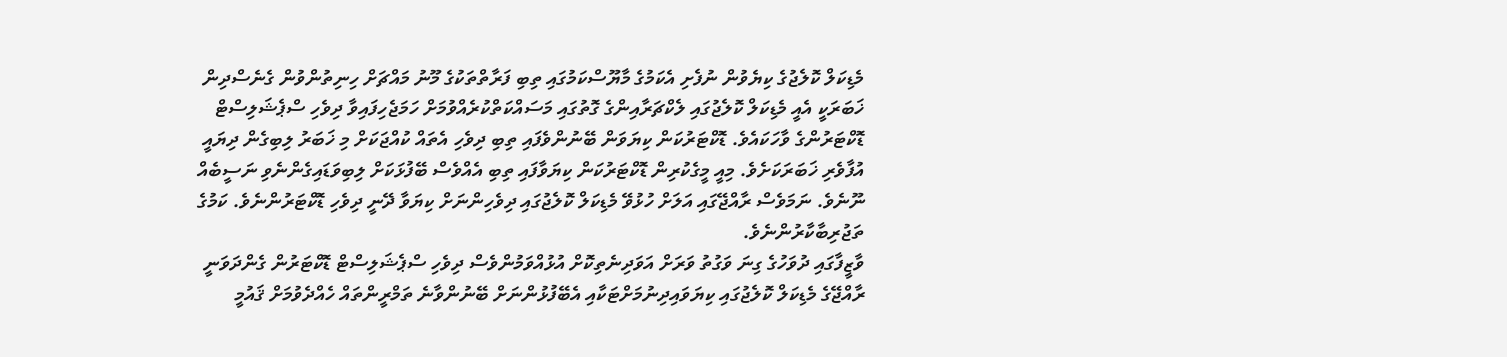މެޑިކަލް ކޮލެޖުގެ ކިޔެވުން ނުފެށި އެކަމުގެ މާޔޫސްކަމުގައި ތިބި ފަރާތްތަކުގެ މޫނު މައްޗަށް ހިނިތުންވުން ގެނެސްދިން ޚަބަރަކީ އެއީ މެޑިކަލް ކޮލެޖުގައި ލެކްޗަރާއިންގެ ގޮތުގައި މަސައްކަތްކުރެއްވުމަށް ހަމަޖެހިފައިވާ ދިވެހި ސްޕެޝަލިސްޓް ޑޮކްޓަރުންގެ ވާހަކައެވެ. ޑޮކްޓަރުކަން ކިޔަވަން ބޭނުންވެފައި ތިބި ދިވެހި އެތައް ކުއްޖަކަށް މި ޚަބަރު ލިބިގެން ދިޔައީ އުފާވެރި ޚަބަރަކަށެވެ. މިއީ މީގެކުރިން ޑޮކްޓަރުކަން ކިޔަވާފައި ތިބި އެއްވެސް ބޭފުޅަކަށް ލިބިވަޑައިގެންނެވި ނަސީބެއް ނޫނެވެ. ނަމަވެސް ރާއްޖޭގައި އަލަށް ހުޅުވޭ މެޑިކަލް ކޮލެޖުގައި ދިވެހިންނަށް ކިޔަވާ ދޭނީ ދިވެހި ޑޮކްޓަރުންނެވެ. ކަމުގެ ތަޖުރިބާކާރުންނެވެ.
ވާޒީފާގައި ދުވަހުގެ ގިނަ ވަގުތު ވަރަށް އަވަދިނެތިކޮށް އުޅުއްވަމުންވެސް ދިވެހި ސްޕެޝަލިސްޓް ޑޮކްޓަރުން ގެންދަވަނީ ރާއްޖޭގެ މެޑިކަލް ކޮލެޖުގައި ކިޔަވައިދިނުމަށްޓަކާއި އެބޭފުޅުންނަށް ބޭނުންވާނެ ތަމްރީންތައް ހެއްދެވުމަށް ޤައުމީ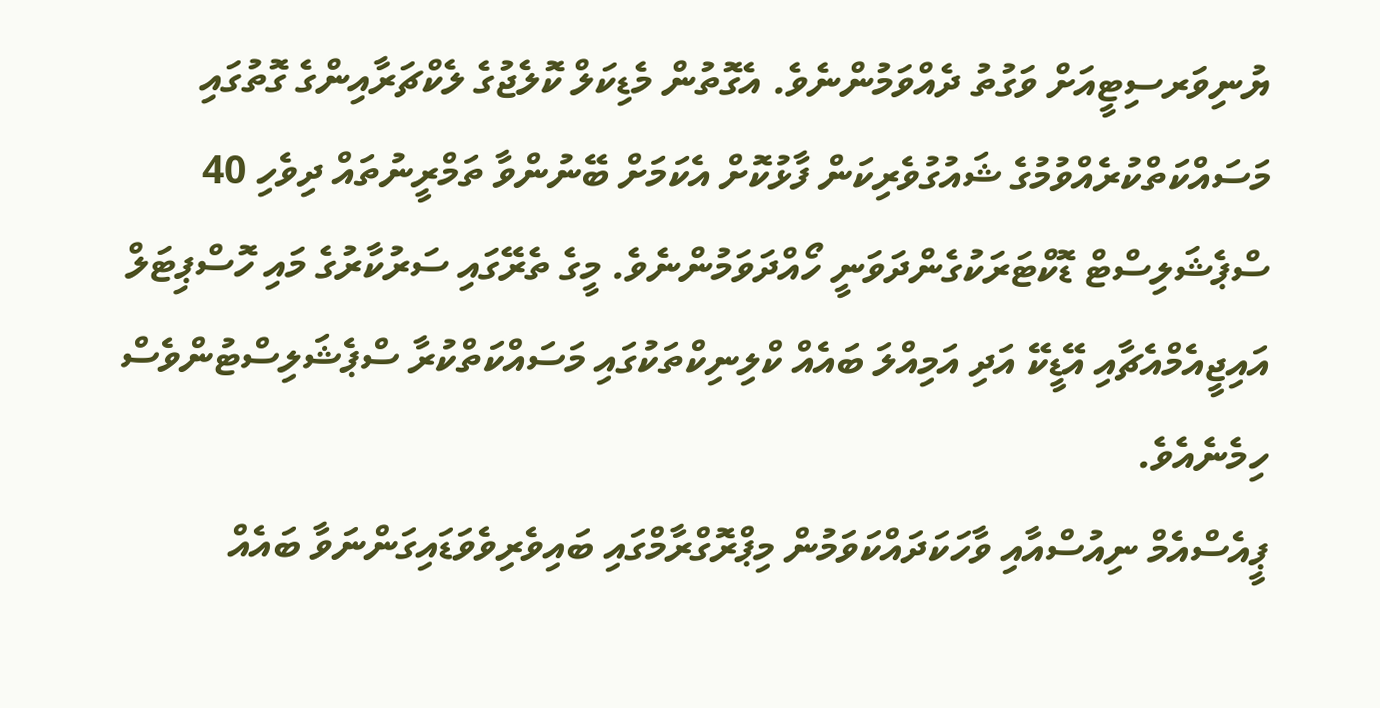ޔުނިވަރސިޓީއަށް ވަގުތު ދެއްވަމުންނެވެ. އެގޮތުން މެޑިކަލް ކޮލެޖުގެ ލެކްޗަރާއިންގެ ގޮތުގައި މަސައްކަތްކުރެއްވުމުގެ ޝައުގުވެރިކަން ފާޅުކޮށް އެކަމަށް ބޭނުންވާ ތަމްރީނުތައް ދިވެހި 40 ސްޕެޝަލިސްޓް ޑޮކްޓަރަކުގެންދަވަނީ ހޯއްދަވަމުންނެވެ. މީގެ ތެރޭގައި ސަރުކާރުގެ މައި ހޮސްޕިޓަލް އައިޖީއެމްއެޗާއި އޭޑީކޭ އަދި އަމިއްލަ ބައެއް ކްލިނިކްތަކުގައި މަސައްކަތްކުރާ ސްޕެޝަލިސްޓުންވެސް ހިމެނެއެވެ.
ޕީއެސްއެމް ނިއުސްއާއި ވާހަކަދައްކަވަމުން މިޕްރޮގްރާމްގައި ބައިވެރިވެވަޑައިގަންނަވާ ބައެއް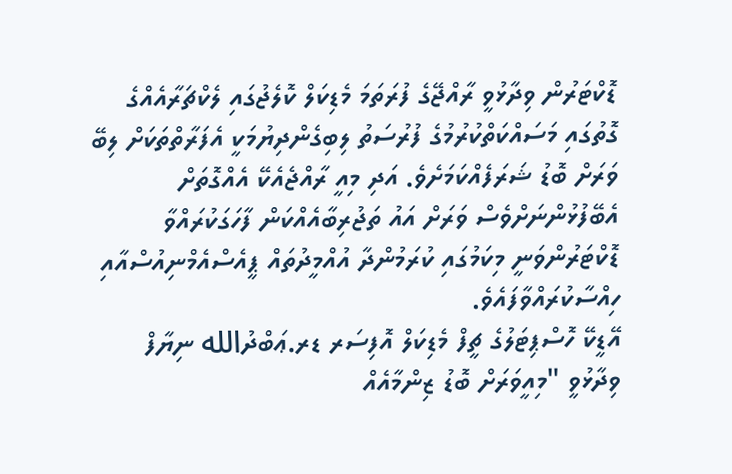ޑޮކްޓަރުން ވިދާޅުވީ ރާއްޖޭގެ ފުރަތަމަ މެޑިކަލް ކޮލެޖުގައި ލެކްޗަރާއެއްގެ ގޮތުގައި މަސައްކަތްކުރުމުގެ ފުރުސަތު ލިބިގެންދިޔުމަކީ އެފަރާތްތަކަށް ލިބޭ ވަރަށް ބޮޑު ޝަރަފެއްކަމަށެވެ. އަދި މިއީ ރާއްޖެއެކޭ އެއްގޮތަށް އެބޭފުޅުންނަށްވެސް ވަރަށް އައު ތަޖުރިބާއެއްކަން ފާހަގަކުރައްވާ ޑޮކްޓަރުންވަނީ މިކަމުގައި ކުރަމުންދާ އުއްމީދުތައް ޕީއެސްއެމްނިއުސްއާއި ހިއްސާކުރައްވާފައެވެ.
އޭޑީކޭ ހޮސްޕިޓަލުގެ ޗީފް މެޑިކަލް އޮފިސަރ ޑރ.ޢަބްދުالله ނިޔާފް ވިދާޅުވީ "މިއީވަރަށް ބޮޑު ޒިންމާއެއް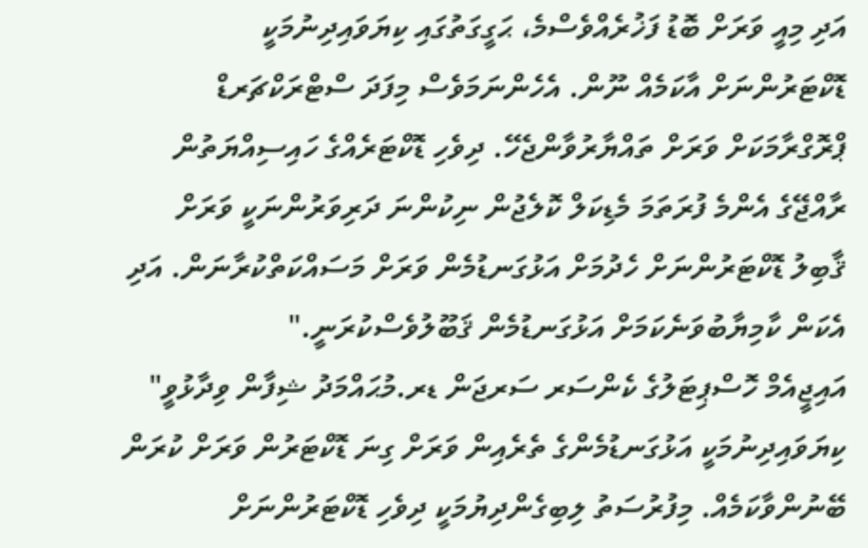އަދި މިއީ ވަރަށް ބޮޑު ފަޚުރެއްވެސްމެ، ޙަގީގަތުގައި ކިޔަވައިދިނުމަކީ ޑޮކްޓަރުންނަށް އާކަމެއް ނޫން. އެހެންނަމަވެސް މިފަދަ ސްޓްރަކްޗަރޑް ޕްރޮގްރާމަކަށް ވަރަށް ތައްޔާރުވާންޖެހޭ. ދިވެހި ޑޮކްޓަރެއްގެ ހައިސިއްޔަތުން ރާއްޖޭގެ އެންމެ ފުރަތަމަ މެޑިކަލް ކޮލެޖުން ނިކުންނަ ދަރިވަރުންނަކީ ވަރަށް ޤާބިލު ޑޮކްޓަރުންނަށް ހެދުމަށް އަޅުގަނޑުމެން ވަރަށް މަސައްކަތްކުރާނަން. އަދި އެކަން ކާމިޔާބުވަނެކަމަށް އަޅުގަނޑުމެން ޤަބޫލުވެސްކުރަނީ."
އައިޖީއެމް ހޮސްޕިޓަލުގެ ކެންސަރ ސަރޖަން ޑރ.މުޙައްމަދު ޝިފާން ވިދާޅުވީ" ކިޔަވައިދިނުމަކީ އަޅުގަނޑުމެންގެ ތެރެއިން ވަރަށް ގިނަ ޑޮކްޓަރުން ވަރަށް ކުރަން ބޭނުންވާކަމެއް. މިފުރުސަތު ލިބިގެންދިޔުމަކީ ދިވެހި ޑޮކްޓަރުންނަށް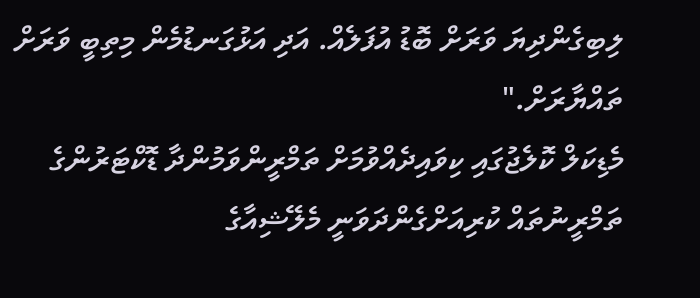ލިބިގެންދިޔަ ވަރަށް ބޮޑު އުފަލެއް. އަދި އަޅުގަނޑުމެން މިތިބީ ވަރަށް ތައްޔާރަށް."
މެޑިކަލް ކޮލެޖުގައި ކިވައިދެއްވުމަށް ތަމްރީންވަމުންދާ ޑޮކްޓަރުންގެ ތަމްރީނުތައް ކުރިއަށްގެންދަވަނީ މެލޭޝިއާގެ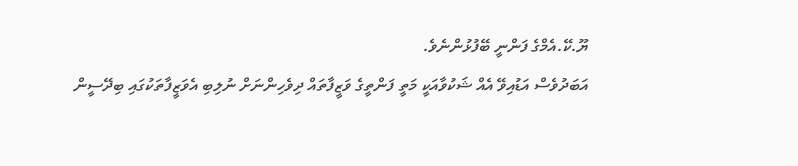ޔޫ.ކޭ.އެމްގެ ފަންނީ ބޭފުޅުންނެވެ.
އަބަދުވެސް އަޑުއިވޭ އެއް ޝަކުވާއަކީ މަތީ ފަންތީގެ ވަޒީފާތައް ދިވެހިންނަށް ނުލިބި އެވަޒީފާތަކުގައި ބިދޭސީން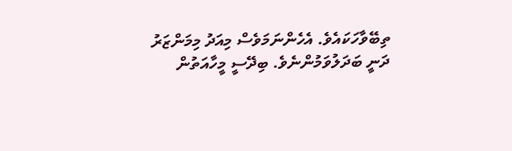ތިބޭވާހަކައެވެ. އެހެންނަމަވެސް މިއަދު މިމަންޒަރު ދަނީ ބަދަލުވަމުންނެވެ. ބިދޭސީ މީހާއަތުން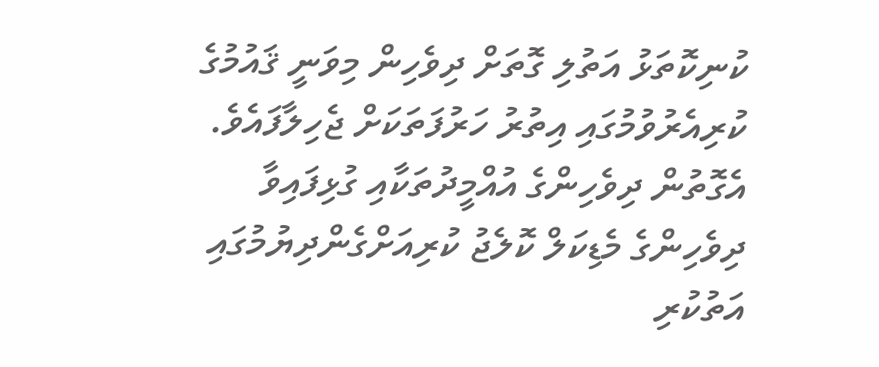ކުނިކޮތަޅު އަތުލި ގޮތަށް ދިވެހިން މިވަނީ ޤައުމުގެ ކުރިއެރުވުމުގައި އިތުރު ހަރުފަތަކަށް ޖެހިލާފައެވެ. އެގޮތުން ދިވެހިންގެ އުއްމީދުތަކާއި ގުޅިފައިވާ ދިވެހިންގެ މެޑިކަލް ކޮލެޖު ކުރިއަށްގެންދިޔުމުގައި އަތުކުރި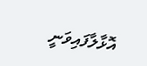އޮޅާލާފައިވަނީ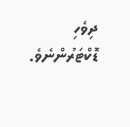ދިވެހި ޑޮކްޓަރުންނެވެ.